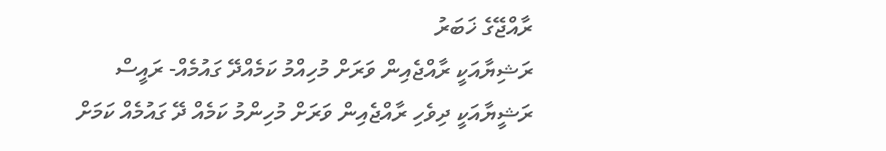ރާއްޖޭގެ ޚަބަރު
ރަޝިޔާއަކީ ރާއްޖެއިން ވަރަށް މުހިއްމު ކަމެއްދޭ ގައުމެއް- ރައީސް
ރަޝީޔާއަކީ ދިވެހި ރާއްޖެއިން ވަރަށް މުހިންމު ކަމެއް ދޭ ގައުމެއް ކަމަށް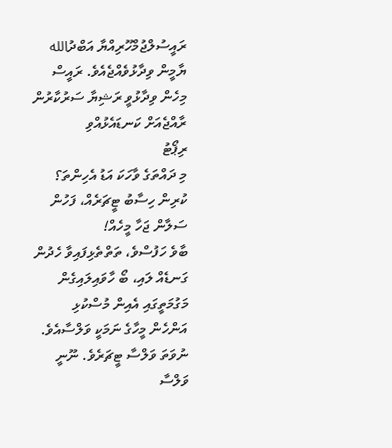ރައީސުލްޖުމްހޫރިއްޔާ އަބްދުالله ޔާމީން ވިދާޅުވެއްޖެއެވެ. ރައީސް މިހެން ވިދާޅުވީ ރަޝިޔާ ސަރުކާރުން ރާއްޖެއަށް ކަނޑައެޅުއްވި
ރިޕޯޓު
މި ދައްތަގެ ވާހަކަ އަޑު އެހިންތަ؟ ކުރިން ހިސާބު ޓީޗަރެއް، ފަހުން ސަލާން ޖަހާ މީހެއް!
ބާވެ ހަފުސްވެ، ތަތްތެޅިފައިވާ ހެދުން ގަނޑެއް ލައި، ބޯ ހާވައިލައިގެން މަގުމަތީގައި އެއިން މުސްކުޅި އަންހެން މީހާގެ ނަމަކީ ވަލްސާއެވެ. ނުވަތަ ވަލްސާ ޓީޗަރެވެ. ނޫނީ ވަލްސާ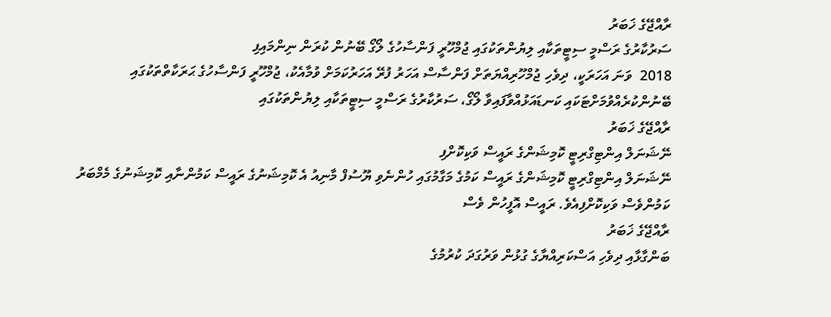ރާއްޖޭގެ ޚަބަރު
ސަރުކާރުގެ ރަސްމީ ސިޓީތަކާއި ލިޔުންތަކުގައި ޖުމްހޫރީ ފަންސާހުގެ ލޯގޯ ބޭނުން ކުރަން ނިންމައިފި
2018  ވަނަ އަހަރަކީ، ދިވެހި ޖުމްހޫރިއްޔަތަށް ފަންސާސް އަހަރު ފުރޭ އަހަރުކަމަށް ވުމާއެކު، ޖުމްހޫރީ ފަންސާހުގެ ޙަރަކާތްތަކުގައި ބޭނުންކުރެއްވުމަށްޓަކައި ކަނޑައަޅުއްވާފައިވާ ލޯގޯ، ސަރުކާރުގެ ރަސްމީ ސިޓީތަކާއި ލިޔުންތަކުގައި
ރާއްޖޭގެ ޚަބަރު
ނޭޝަނަލް އިންޓިގްރިޓީ ކޮމިޝަންގެ ރައީސް ވަކިކޮށްފި
ނޭޝަނަލް އިންޓިގްރިޓީ ކޮމިޝަންގެ ރައީސް ކަމުގެ މަގާމުގައި ހުންނެވި ޔޫސުފް މާނިއު އެ ކޮމިޝަނުގެ ރައީސް ކަމުންނާއި ކޮމިޝަނުގެ މެމްބަރު ކަމުންވެސް ވަކިކޮށްފިއެވެ. ރައީސް އޮފީހުން ވެސް
ރާއްޖޭގެ ޚަބަރު
ބަންގާޅާއި ދިވެހި އަސްކަރިއްޔާގެ ގުޅުން ވަރުގަދަ ކުރުމުގެ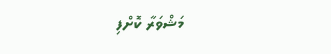މަޝްވަރާ ކޮށްފި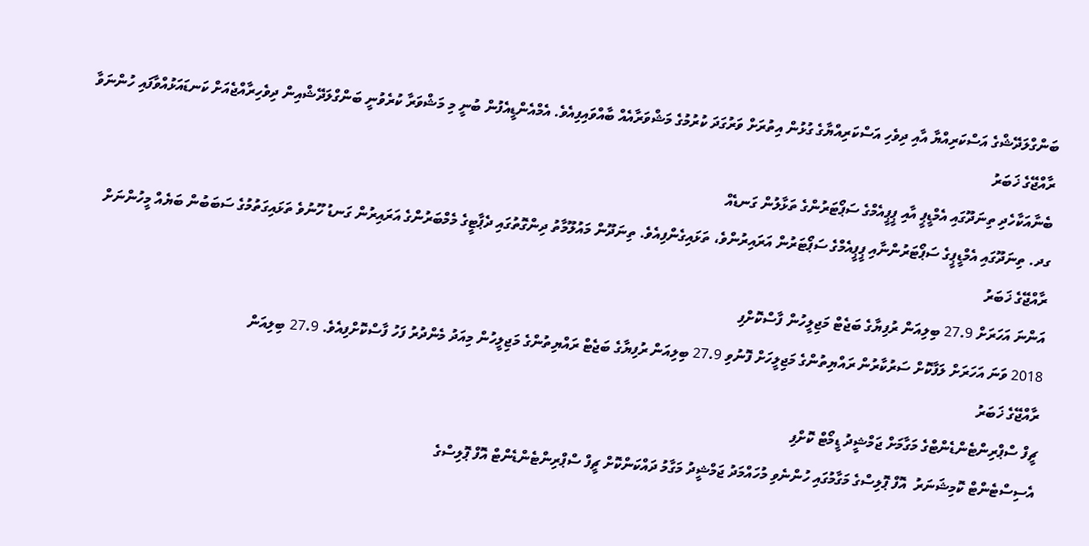ބަންގްލަދޭޝްގެ އަސްކަރިއްޔާ އާއި ދިވެހި އަސްކަރިއްޔާގެ ގުޅުން އިތުރަށް ވަރުގަދަ ކުރުމުގެ މަޝްވަރާއެއް ބާއްވައިފިއެވެ. އެމްއެންޑީއެފުން ބުނީ މި މަޝްވަރާ ކުރެވުނީ ބަންގްލަދޭޝްއިން ދިވެހިރާއްޖެއަށް ކަނޑައަޅުއްވާފައި ހުންނަވާ
ރާއްޖޭގެ ޚަބަރު
ބެނާއަކާހެދި ތިނަދޫގައި އެމްޑީޕީ އާއި ޕީޕީއެމްގެ ސަޕޯޓަރުންގެ ތަޅާލުން ގަނޑެއް
ގދ. ތިނަދޫގައި އެމްޑީޕީގެ ސަޕޯޓަރުންނާއި ޕީޕީއެމްގެ ސަޕޯޓަރުން އަރައިރުންވެ، ތަޅައިގެންފިއެވެ. ތިނަދޫން މައުލޫމާތު ދިންގޮތުގައި ދެޕާޓީގެ މެމްބަރުންގެ އަރައިރުން ގަނޑު ހޫނުވެ ތަޅައިގަތުމުގެ ސަބަބުން ބަޔެއް މީހުންނަށް
ރާއްޖޭގެ ޚަބަރު
އަންނަ އަހަރަށް 27.9 ބިލިއަން ރުފިޔާގެ ބަޖެޓް މަޖިލީހުން ފާސްކޮށްފި
2018 ވަނަ އަހަރަށް ލަފާކޮށް ސަރުކާރުން ރައްޔިތުންގެ މަޖިލީހަށް ފޮނުވި 27.9 ބިލިއަން ރުފިޔާގެ ބަޖެޓް ރައްޔިތުންގެ މަޖިލީހުން މިއަދު މެންދުރު ފަހު ފާސްކޮށްފިއެވެ. 27.9 ބިލިއަން
ރާއްޖޭގެ ޚަބަރު
ޗީފް ސްޕްރިންޓެންޑެންޓްގެ މަގާމަށް ޖަމްޝީދު ޑީމޯޓް ކޮށްފި
އެސިސްޓެންޓް ކޮމިޝަނަރު  އޮފް ޕޮލިސްގެ މަގާމުގައި ހުންނެވި މުހައްމަދު ޖަމްޝީދު މަގާމު ދައްކަންކޮށް ޗީފް ސްޕްރިންޓެންޑެންޓް އޮފް ޕޮލިސްގެ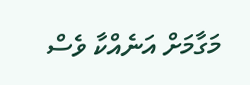މަގާމަށް އަނެއްކާ ވެސް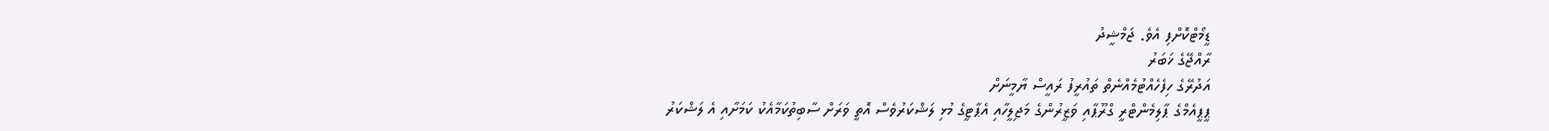ޑީމޯޓްކޮށްފި އެވެ. ޖަމްޝީދު
ރާއްޖޭގެ ޚަބަރު
އަދުރޭގެ ހިފެހެއްޓުމެއްނެތް ތައުރީފު ރައީސް ޔާމީނަށް
ޕީޕީއެމްގެ ޕާލިމެންޓްރީ ގްރޫޕާއި ވަޒީރުންގެ މަޖިލީހާއި އެޕާޓީގެ މުޅި ލަޝްކަރުވެސް އޮތީ ވަރަށް ސާބިތުކަމާއެކު ކަމަށާއި އެ ލަޝްކަރު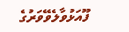ފޫއަޅުވާލެވޭވަރުގެ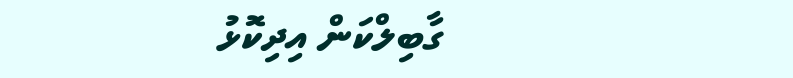ގާބިލްކަން އިދިކޮޅު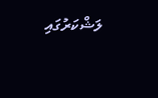ލަޝްކަރުގައި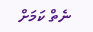ނެތް ކަމަށް